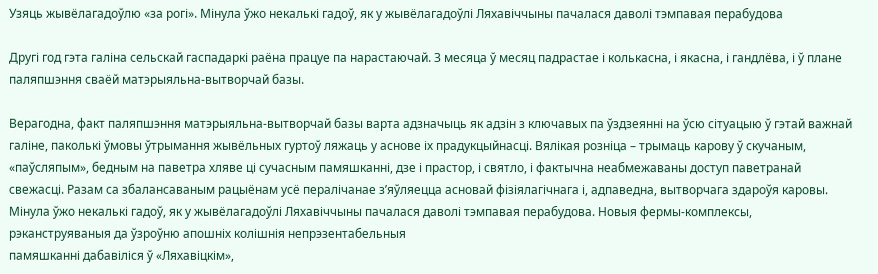Узяць жывёлагадоўлю «за рогі». Мінула ўжо некалькі гадоў, як у жывёлагадоўлі Ляхавіччыны пачалася даволі тэмпавая перабудова

Другі год гэта галіна сельскай гаспадаркі раёна працуе па нарастаючай. З месяца ў месяц падрастае і колькасна, і якасна, і гандлёва, і ў плане паляпшэння сваёй матэрыяльна-вытворчай базы.

Верагодна, факт паляпшэння матэрыяльна-вытворчай базы варта адзначыць як адзін з ключавых па ўздзеянні на ўсю сітуацыю ў гэтай важнай галіне, паколькі ўмовы ўтрымання жывёльных гуртоў ляжаць у аснове іх прадукцыйнасці. Вялікая розніца – трымаць карову ў скучаным, «паўсляпым», бедным на паветра хляве ці сучасным памяшканні, дзе і прастор, і святло, і фактычна неабмежаваны доступ паветранай свежасці. Разам са збалансаваным рацыёнам усё пералічанае з’яўляецца асновай фізіялагічнага і, адпаведна, вытворчага здароўя каровы.
Мінула ўжо некалькі гадоў, як у жывёлагадоўлі Ляхавіччыны пачалася даволі тэмпавая перабудова. Новыя фермы-комплексы,
рэканструяваныя да ўзроўню апошніх колішнія непрэзентабельныя
памяшканні дабавіліся ў «Ляхавіцкім»,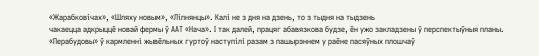«Жарабковічах», «Шляху новым», «Ліпнянцы». Калі не з дня на дзень, то з тыдня на тыдзень
чакаецца адкрыццё новай фермы ў ААТ «Нача». І так далей, працяг абавязкова будзе, ён ужо закладзены ў перспектыўныя планы.
«Перабудовы» ў кармленні жывёльных гуртоў наступілі разам з пашырэннем у раёне пасяўных плошчаў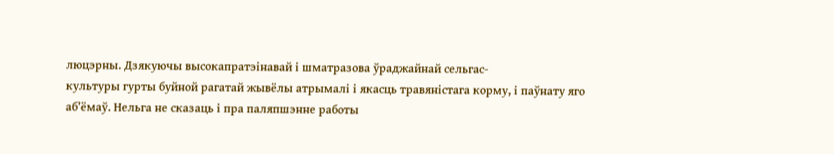люцэрны. Дзякуючы высокапратэінавай і шматразова ўраджайнай сельгас-
культуры гурты буйной рагатай жывёлы атрымалі і якасць травяністага корму, і паўнату яго аб’ёмаў. Нельга не сказаць і пра паляпшэнне работы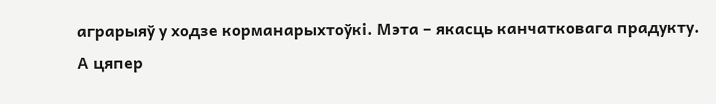аграрыяў у ходзе корманарыхтоўкі. Мэта – якасць канчатковага прадукту.
А цяпер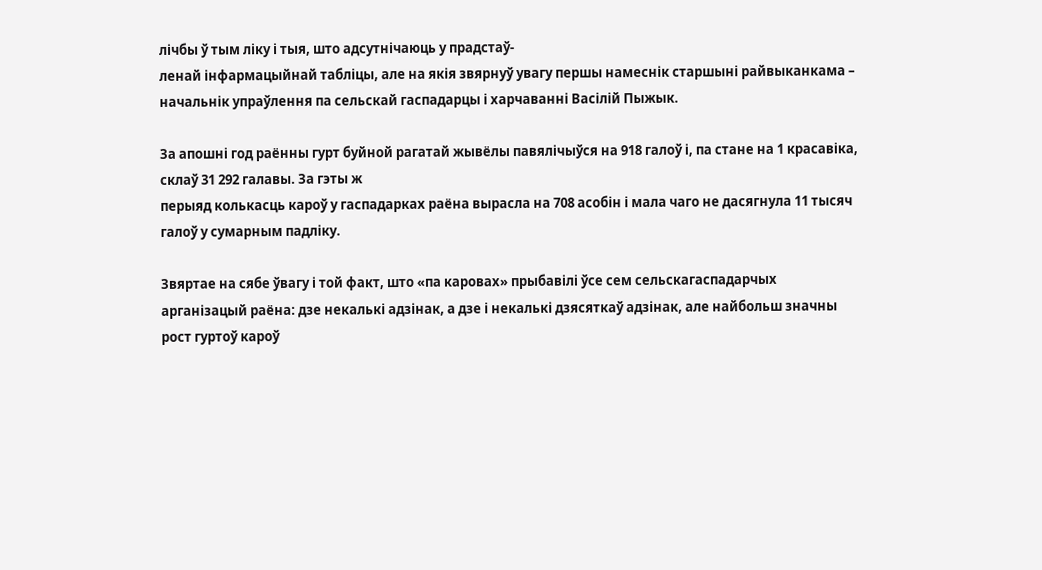лічбы ў тым ліку і тыя, што адсутнічаюць у прадстаў-
ленай інфармацыйнай табліцы, але на якія звярнуў увагу першы намеснік старшыні райвыканкама – начальнік упраўлення па сельскай гаспадарцы і харчаванні Васілій Пыжык.

За апошні год раённы гурт буйной рагатай жывёлы павялічыўся на 918 галоў і, па стане на 1 красавіка, склаў 31 292 галавы. За гэты ж
перыяд колькасць кароў у гаспадарках раёна вырасла на 708 асобін і мала чаго не дасягнула 11 тысяч галоў у сумарным падліку.

Звяртае на сябе ўвагу і той факт, што «па каровах» прыбавілі ўсе сем сельскагаспадарчых арганізацый раёна: дзе некалькі адзінак, а дзе і некалькі дзясяткаў адзінак, але найбольш значны рост гуртоў кароў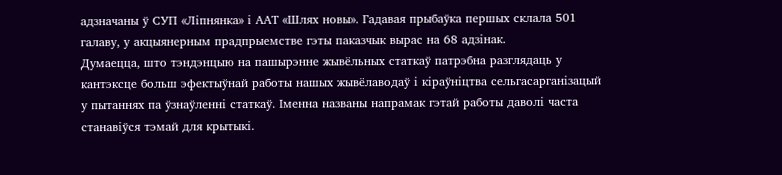адзначаны ў СУП «Ліпнянка» і ААТ «Шлях новы». Гадавая прыбаўка першых склала 501 галаву, у акцыянерным прадпрыемстве гэты паказчык вырас на 68 адзінак.
Думаецца, што тэндэнцыю на пашырэнне жывёльных статкаў патрэбна разглядаць у кантэксце больш эфектыўнай работы нашых жывёлаводаў і кіраўніцтва сельгасарганізацый у пытаннях па ўзнаўленні статкаў. Іменна названы напрамак гэтай работы даволі часта станавіўся тэмай для крытыкі.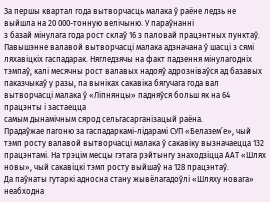За першы квартал года вытворчасць малака ў раёне ледзь не выйшла на 20 000-тонную велічыню. У параўнанні
з базай мінулага года рост склаў 16 з паловай працэнтных пунктаў.
Павышэнне валавой вытворчасці малака адзначана ў шасці з сямі ляхавіцкіх гаспадарак. Нягледзячы на факт падзення мінулагодніх тэмпаў, калі месячны рост валавых надояў адрозніваўся ад базавых паказчыкаў у разы, па выніках сакавіка бягучага года вал вытворчасці малака ў «Ліпнянцы» падняўся больш як на 64 працэнты і застаецца
самым дынамічным сярод сельгасарганізацый раёна.
Прадаўжае пагоню за гаспадаркамі-лідарамі СУП «Белазем’е», чый тэмп росту валавой вытворчасці малака ў сакавіку вызначаецца 132 працэнтамі. На трэцім месцы гэтага рэйтынгу знаходзіцца ААТ «Шлях новы», чый сакавіцкі тэмп росту выйшаў на 128 працэнтаў.
Да паўнаты гутаркі адносна стану жывёлагадоўлі «Шляху новага» неабходна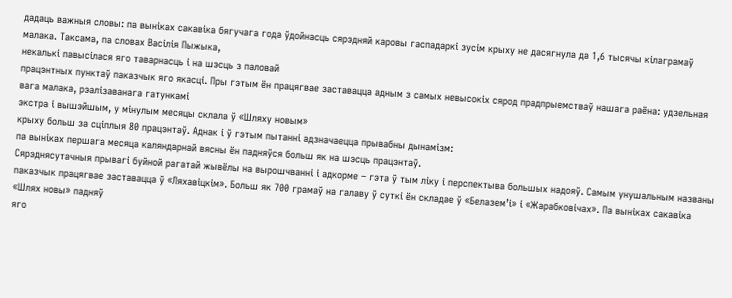дадаць важныя словы: па выніках сакавіка бягучага года ўдойнасць сярэдняй каровы гаспадаркі зусім крыху не дасягнула да 1,6 тысячы кілаграмаў малака. Таксама, па словах Васілія Пыжыка,
некалькі павысілася яго таварнасць і на шэсць з паловай
працэнтных пунктаў паказчык яго якасці. Пры гэтым ён працягвае заставацца адным з самых невысокіх сярод прадпрыемстваў нашага раёна: удзельная вага малака, рэалізаванага гатункамі
экстра і вышэйшым, у мінулым месяцы склала ў «Шляху новым»
крыху больш за сціплыя 80 працэнтаў. Аднак і ў гэтым пытанні адзначаецца прывабны дынамізм:
па выніках першага месяца каляндарнай вясны ён падняўся больш як на шэсць працэнтаў.
Сярэднясутачныя прывагі буйной рагатай жывёлы на вырошчванні і адкорме – гэта ў тым ліку і перспектыва большых надояў. Самым унушальным названы паказчык працягвае заставацца ў «Ляхавіцкім». Больш як 700 грамаў на галаву ў суткі ён складае ў «Белазем’і» і «Жарабковічах». Па выніках сакавіка «Шлях новы» падняў
яго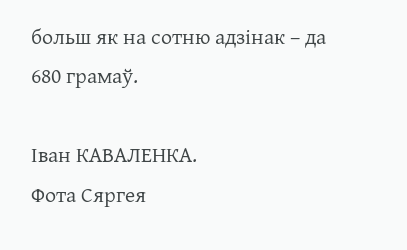больш як на сотню адзінак – да 680 грамаў.

Іван КАВАЛЕНКА.
Фота Сяргея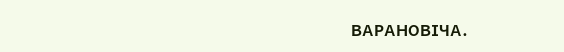ВАРАНОВІЧА.